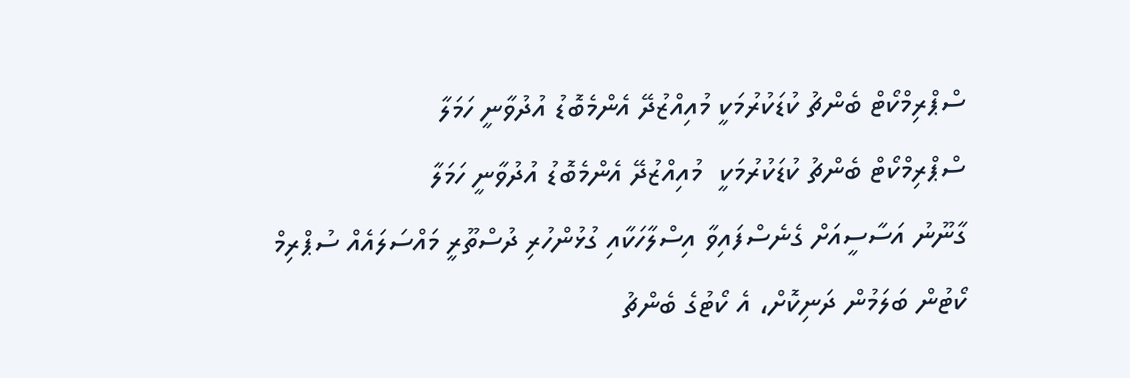ސްޕްރިމްކޯޓް ބެންޗު ކުޑަކުރުމަކީ މުއިއްޒުދޭ އެންމެބޮޑު އުދުވާނީ ހަމަލާ
ސްޕްރިމްކޯޓް ބެންޗު ކުޑަކުރުމަކީ  މުއިއްޒުދޭ އެންމެބޮޑު އުދުވާނީ ހަމަލާ
ގާނޫނު އަސާސީއަށް ގެނެސްފައިވާ އިސްލާހަކާއި ގުޅުންހުރި ދުސްތޫރީ މައްސަލައެއް ސުޕްރިމް ކޯޓުން ބަލަމުން ދަނިކޮށް، އެ ކޯޓުގެ ބެންޗު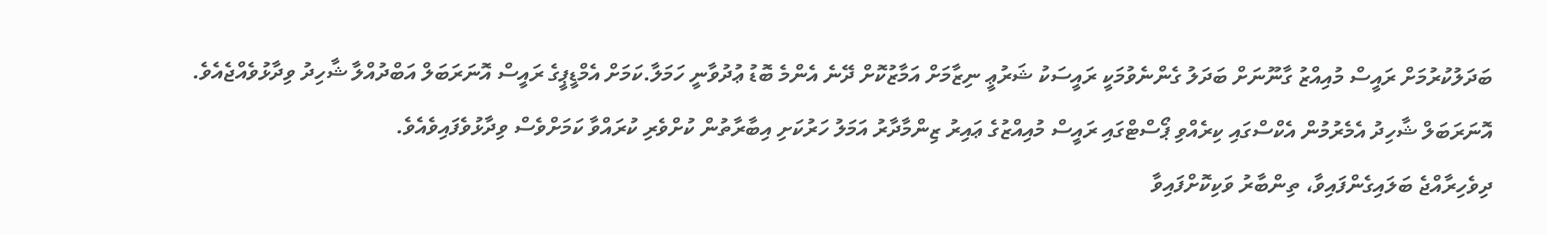ބަދަލުކުރުމަށް ރައީސް މުއިއްޒު ގާނޫނަށް ބަދަލު ގެންނެވުމަކީ ރައީސަކު ޝަރުޢީ ނިޒާމަށް އަމާޒުކޮށް ދޭނެ އެންމެ ބޮޑު ޢުދުވާނީ ހަމަލާ.ކަމަށް އެމްޑީޕީގެ ރައީސް އޮނަރަބަލް އަބްދުއްލާ ޝާހިދު ވިދާޅުވެއްޖެއެވެ.
އޮނަރަބަލް ޝާހިދު އެމެރުމުން އެކްސްގައި ކިރެއްވި ޕޯސްޓްގައި ރައީސް މުއިއްޒުގެ ޢައިރު ޒިންމާދާރު އަމަލު ހަރުކަށި އިބާރާތުން ކުށްވެރި ކުރައްވާ ކަމަށްވެސް ވިދާޅުވެފައިވެއެވެ.
ދިވެހިރާއްޖެ ބަލައިގެންފައިވާ، ތިންބާރު ވަކިކޮށްފައިވާ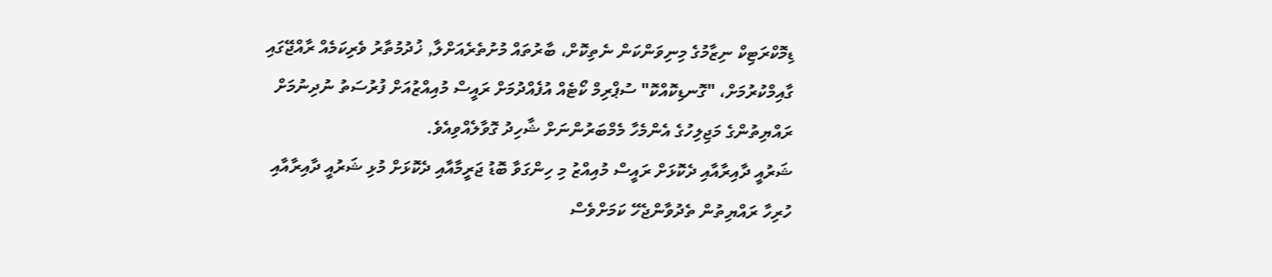ޑިމޮކްރަޓިކް ނިޒާމުގެ މިނިވަންކަން ނެތިކޮށް، ބާރުތައް މުށުތެރެއަށްލާ, ޚުދުމުތާރު ވެރިކަމެއް ރާއްޖޭގައި ގާއިމްކުރުމަށް، "ގޮނޑިކޮއްކޮ" ސުޕްރިމް ކޯޓެއް އުފެއްދުމަށް ރައީސް މުއިއްޒުއަށް ފުރުސަތު ނުދިނުމަށް ރައްޔިތުންގެ މަޖިލިހުގެ އެންމެހާ މެމްބަރުންނަށް ޝާހިދު ގޮވާލެއްވިއެވެ.
ޝަރުއީ ދާއިރާއާއި ދެކޮޅަށް ރައީސް މުއިއްޒު މި ހިންގަވާ ބޮޑު ޖަރީމާއާއި ދެކޮޅަށް މުޅި ޝަރުއީ ދާއިރާއާއި ހުރިހާ ރައްޔިތުން ތެދުވާންޖެހޭ ކަމަށްވެސް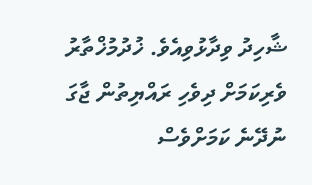ޝާހިދު ވިދާޅުވިއެވެ. ޚުދުމުޚްތާރު ވެރިކަމަށް ދިވެހި ރައްޔިތުން ޖާގަ ނުދޭނެ ކަމަށްވެސް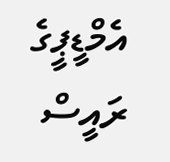އެމްޑީޕީގެ ރައީސް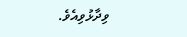ވިދާޅުވިއެވެ.